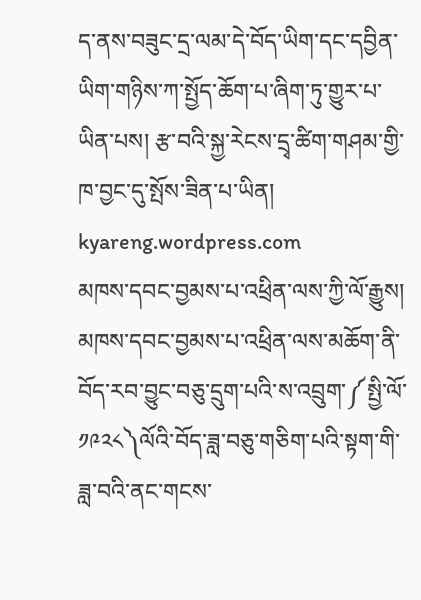ད་ནས་བཟུང་དྲ་ལམ་དེ་བོད་ཡིག་དང་དབྱིན་ཡིག་གཉིས་ཀ་སྤྱོད་ཆོག་པ་ཞིག་ཏུ་གྱུར་པ་ཡིན་པས། རྩ་བའི་སྐྱ་རེངས་དྲྭ་ཚིག་གཤམ་གྱི་ཁ་བྱང་དུ་སྤོས་ཟིན་པ་ཡིན། kyareng.wordpress.com
མཁས་དབང་བྱམས་པ་འཕྲིན་ལས་ཀྱི་ལོ་རྒྱུས།
མཁས་དབང་བྱམས་པ་འཕྲིན་ལས་མཆོག་ནི་བོད་རབ་བྱུང་བཅུ་དྲུག་པའི་ས་འབྲུག་༼སྤྱི་ལོ་༡༩༢༨༽ལོའི་བོད་ཟླ་བཅུ་གཅིག་པའི་སྟག་གི་ཟླ་བའི་ནང་གངས་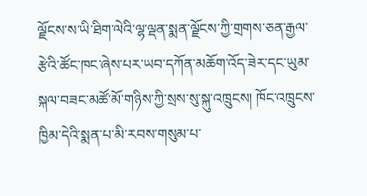ལྗོངས་ས་ཡི་ཐིག་ལེའི་ལྷ་ལྡན་སྨན་ལྗོངས་ཀྱི་གྲགས་ཅན་རྒྱལ་རྩེའི་ཚོང་ཁང་ཞེས་པར་ཡབ་དཀོན་མཆོག་འོད་ཟེར་དང་ཡུམ་སྐལ་བཟང་མཚོ་མོ་གཉིས་ཀྱི་སྲས་སུ་སྐུ་འཁྲུངས། ཁོང་འཁྲུངས་ཁྱིམ་དེའི་སྨན་པ་མི་རབས་གསུམ་པ་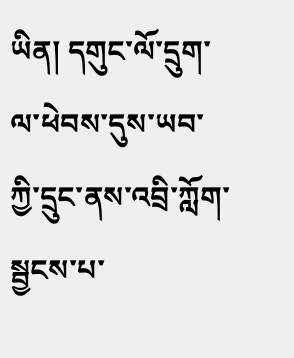ཡིན། དགུང་ལོ་དྲུག་ལ་ཕེབས་དུས་ཡབ་ཀྱི་དྲུང་ནས་འབྲི་ཀློག་སྦྱངས་པ་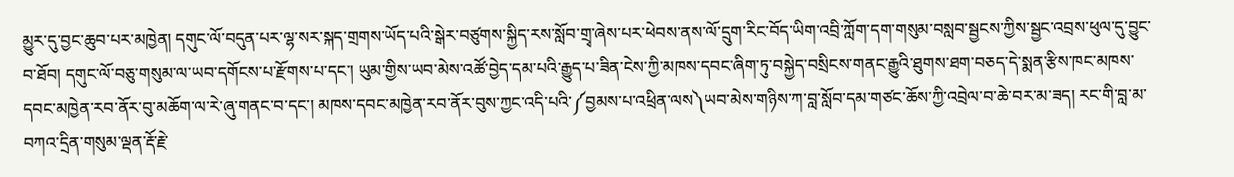མྱུར་དུ་བྱང་ཆུབ་པར་མཁྱེན། དགུང་ལོ་བདུན་པར་ལྷ་སར་སྐད་གྲགས་ཡོད་པའི་སྒེར་བཙུགས་སྐྱིད་རས་སློབ་གྲྭ་ཞེས་པར་ཕེབས་ནས་ལོ་དྲུག་རིང་བོད་ཡིག་འབྲི་ཀློག་དག་གསུམ་བསླབ་སྦྱངས་ཀྱིས་སྦྱང་འབྲས་ཕུལ་དུ་བྱུང་བ་ཐོབ། དགུང་ལོ་བཅུ་གསུམ་ལ་ཡབ་དགོངས་པ་རྫོགས་པ་དང་། ཡུམ་གྱིས་ཡབ་མེས་འཚོ་བྱེད་དམ་པའི་རྒྱུད་པ་ཟིན་ངེས་ཀྱི་མཁས་དབང་ཞིག་ཏུ་བསྐྱེད་བསྲིངས་གནང་རྒྱུའི་ཐུགས་ཐག་བཅད་དེ་སྨན་རྩིས་ཁང་མཁས་དབང་མཁྱེན་རབ་ནོར་བུ་མཆོག་ལ་རེ་ཞུ་གནང་བ་དང་། མཁས་དབང་མཁྱེན་རབ་ནོར་བུས་ཀྱང་འདི་པའི་༼བྱམས་པ་འཕྲིན་ལས༽ཡབ་མེས་གཉིས་ཀ་བླ་སློབ་དམ་གཙང་ཆོས་ཀྱི་འབྲེལ་བ་ཆེ་བར་མ་ཟད། རང་གི་བླ་མ་བཀའ་དྲིན་གསུམ་ལྡན་རྡོ་རྗེ་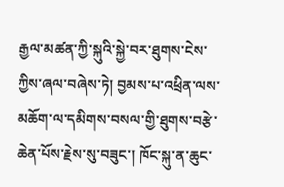རྒྱལ་མཚན་ཀྱི་སྐུའི་སྐྱེ་བར་ཐུགས་ངེས་ཀྱིས་ཞལ་བཞེས་ཏེ། བྱམས་པ་འཕྲིན་ལས་མཆོག་ལ་དམིགས་བསལ་གྱི་ཐུགས་བརྩེ་ཆེན་པོས་རྗེས་སུ་བཟུང་། ཁོང་སྐུ་ན་ཆུང་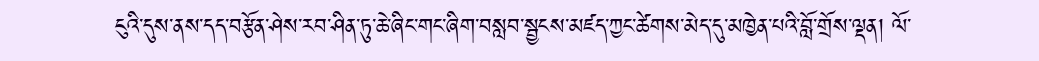ངུའི་དུས་ནས་དད་བརྩོན་ཤེས་རབ་ཤིན་ཏུ་ཆེ་ཞིང་གང་ཞིག་བསླབ་སྦྱངས་མཛད་ཀྱང་ཚེགས་མེད་དུ་མཁྱེན་པའི་བློ་གྲོས་ལྡན། ལོ་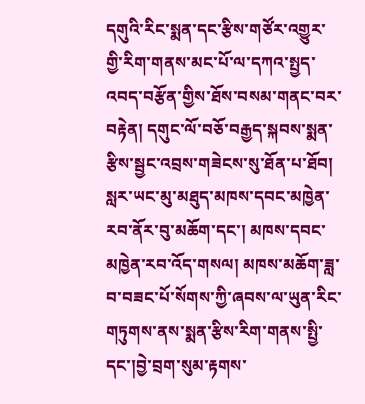དགུའི་རིང་སྨན་དང་རྩིས་གཙོར་འགྱུར་གྱི་རིག་གནས་མང་པོ་ལ་དཀའ་སྤྱད་འབད་བརྩོན་གྱིས་ཐོས་བསམ་གནང་བར་བརྟེན། དགུང་ལོ་བཅོ་བརྒྱད་སྐབས་སྨན་རྩིས་སྦྱང་འབྲས་གཟེངས་སུ་ཐོན་པ་ཐོབ། སླར་ཡང་མུ་མཐུད་མཁས་དབང་མཁྱེན་རབ་ནོར་བུ་མཆོག་དང་། མཁས་དབང་མཁྱེན་རབ་འོད་གསལ། མཁས་མཆོག་ཟླ་བ་བཟང་པོ་སོགས་ཀྱི་ཞབས་ལ་ཡུན་རིང་གཏུགས་ནས་སྨན་རྩིས་རིག་གནས་སྤྱི་དང་།བྱེ་བྲག་སུམ་རྟགས་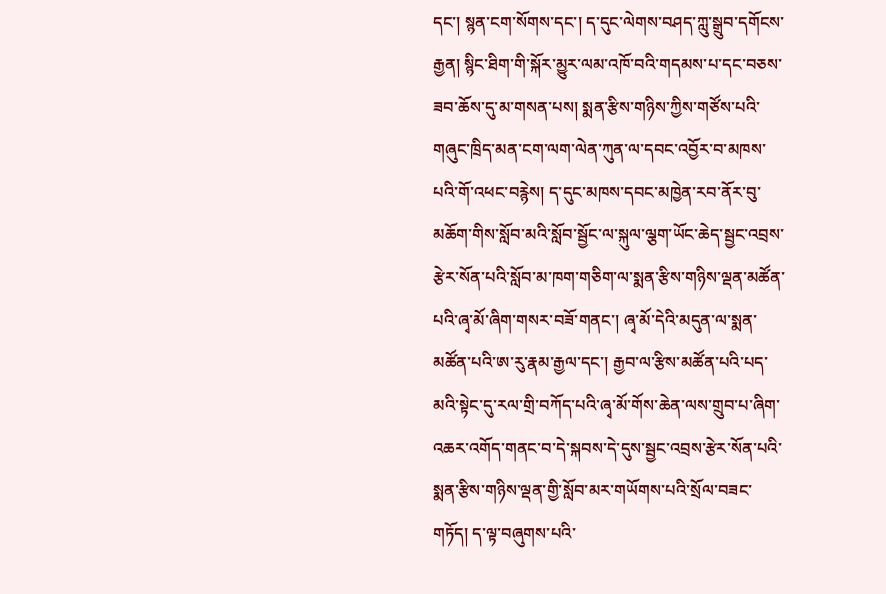དང་། སྙན་ངག་སོགས་དང་། ད་དུང་ལེགས་བཤད་ཀླུ་སྒྲུབ་དགོངས་རྒྱན། སྙིང་ཐིག་གི་སྐོར་མྱུར་ལམ་འཁོ་བའི་གདམས་པ་དང་བཅས་ཟབ་ཆོས་དུ་མ་གསན་པས། སྨན་རྩིས་གཉིས་ཀྱིས་གཙོས་པའི་གཞུང་ཁྲིད་མན་ངག་ལག་ལེན་ཀུན་ལ་དབང་འབྱོར་བ་མཁས་པའི་གོ་འཕང་བརྙེས། ད་དུང་མཁས་དབང་མཁྱེན་རབ་ནོར་བུ་མཆོག་གིས་སློབ་མའི་སློབ་སྦྱོང་ལ་སྐུལ་ལྕག་ཡོང་ཆེད་སྦྱང་འབྲས་རྩེར་སོན་པའི་སློབ་མ་ཁག་གཅིག་ལ་སྨན་རྩིས་གཉིས་ལྡན་མཚོན་པའི་ཞྭ་མོ་ཞིག་གསར་བཟོ་གནང་། ཞྭ་མོ་དེའི་མདུན་ལ་སྨན་མཚོན་པའི་ཨ་རུ་རྣམ་རྒྱལ་དང་། རྒྱབ་ལ་རྩིས་མཚོན་པའི་པད་མའི་སྟེང་དུ་རལ་གྲི་བཀོད་པའི་ཞྭ་མོ་གོས་ཆེན་ལས་གྲུབ་པ་ཞིག་འཆར་འགོད་གནང་བ་དེ་སྐབས་དེ་དུས་སྦྱང་འབྲས་རྩེར་སོན་པའི་སྨན་རྩིས་གཉིས་ལྡན་གྱི་སློབ་མར་གཡོགས་པའི་སྲོལ་བཟང་གཏོད། ད་ལྟ་བཞུགས་པའི་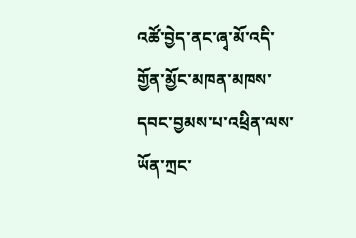འཚོ་བྱེད་ནང་ཞྭ་མོ་འདི་གྱོན་མྱོང་མཁན་མཁས་དབང་བྱམས་པ་འཕྲིན་ལས་ཡོན་ཀྲང་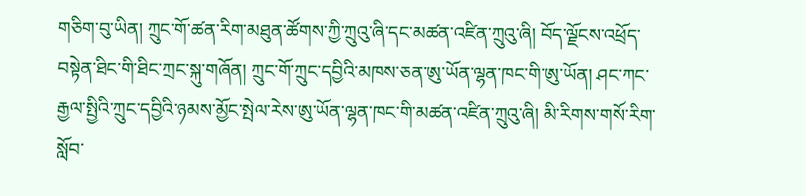གཅིག་བུ་ཡིན། ཀྲུང་གོ་ཚན་རིག་མཐུན་ཚོགས་ཀྱི་ཀྲུའུ་ཞི་དང་མཚན་འཛིན་ཀྲུའུ་ཞི། བོད་ལྗོངས་འཕྲོད་བསྟེན་ཐིང་གི་ཐིང་ཀྲང་སྐུ་གཞོན། ཀྲུང་གོ་ཀྲུང་དབྱིའི་མཁས་ཅན་ཨུ་ཡོན་ལྷན་ཁང་གི་ཨུ་ཡོན། ཤང་ཀང་རྒྱལ་སྤྱིའི་ཀྲུང་དབྱིའི་ཉམས་མྱོང་སྤེལ་རེས་ཨུ་ཡོན་ལྷན་ཁང་གི་མཚན་འཛིན་ཀྲུའུ་ཞི། མི་རིགས་གསོ་རིག་སློབ་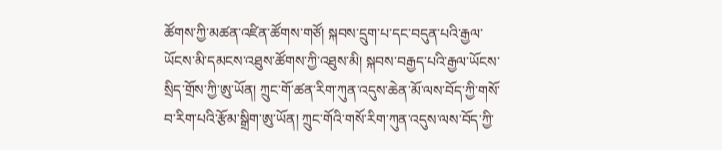ཚོགས་ཀྱི་མཚན་འཛིན་ཚོགས་གཙོ། སྐབས་དྲུག་པ་དང་བདུན་པའི་རྒྱལ་ཡོངས་མི་དམངས་འཐུས་ཚོགས་ཀྱི་འཐུས་མི། སྐབས་བརྒྱད་པའི་རྒྱལ་ཡོངས་སྲིད་གྲོས་ཀྱི་ཨུ་ཡོན། ཀྲུང་གོ་ཚན་རིག་ཀུན་འདུས་ཆེན་མོ་ལས་བོད་ཀྱི་གསོ་བ་རིག་པའི་རྩོམ་སྒྲིག་ཨུ་ཡོན། ཀྲུང་གོའི་གསོ་རིག་ཀུན་འདུས་ལས་བོད་ཀྱི་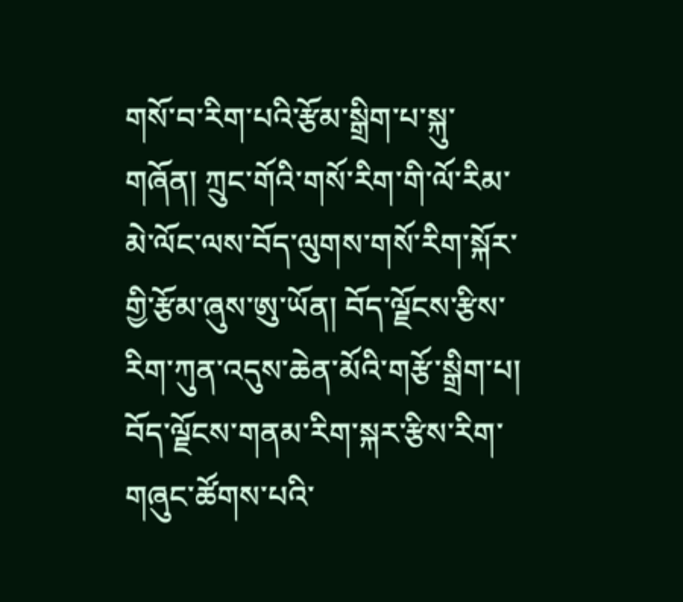གསོ་བ་རིག་པའི་རྩོམ་སྒྲིག་པ་སྐུ་གཞོན། ཀྲུང་གོའི་གསོ་རིག་གི་ལོ་རིམ་མེ་ལོང་ལས་བོད་ལུགས་གསོ་རིག་སྐོར་གྱི་རྩོམ་ཞུས་ཨུ་ཡོན། བོད་ལྗོངས་རྩིས་རིག་ཀུན་འདུས་ཆེན་མོའི་གརྩོ་སྒྲིག་པ། བོད་ལྗོངས་གནམ་རིག་སྐར་རྩིས་རིག་གཞུང་ཚོགས་པའི་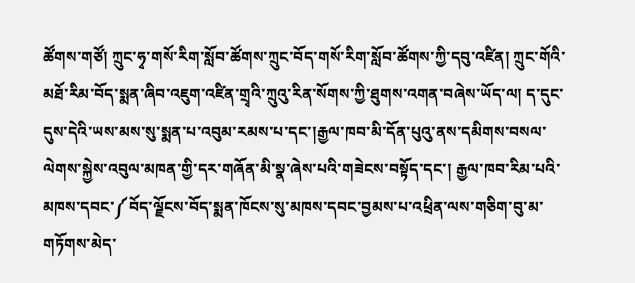ཚོགས་གཙོ། ཀྲུང་ཧྭ་གསོ་རིག་སློབ་ཚོགས་ཀྲུང་བོད་གསོ་རིག་སློབ་ཚོགས་ཀྱི་དབུ་འཛིན། ཀྲུང་གོའི་མཐོ་རིམ་བོད་སྨན་ཞིབ་འཇུག་འཛིན་གྲྭའི་ཀྲུའུ་རིན་སོགས་ཀྱི་ཐུགས་འགན་བཞེས་ཡོད་ལ། ད་དུང་དུས་དེའི་ཡས་མས་སུ་སྨན་པ་འབུམ་རམས་པ་དང་།རྒྱལ་ཁབ་མི་དོན་པུའུ་ནས་དམིགས་བསལ་ལེགས་སྐྱེས་འབུལ་མཁན་གྱི་དར་གཞོན་མི་སྣ་ཞེས་པའི་གཟེངས་བསྟོད་དང་། རྒྱལ་ཁབ་རིམ་པའི་མཁས་དབང་༼བོད་ལྗོངས་བོད་སྨན་ཁོངས་སུ་མཁས་དབང་བྱམས་པ་འཕྲིན་ལས་གཅིག་བུ་མ་གཏོགས་མེད་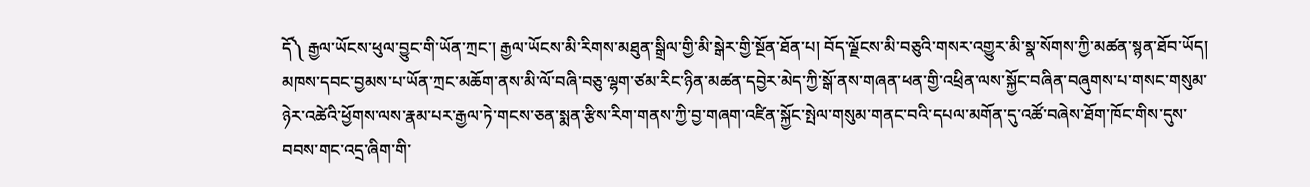དོ༽ རྒྱལ་ཡོངས་ཕུལ་བྱུང་གི་ཡོན་ཀྲང་། རྒྱལ་ཡོངས་མི་རིགས་མཐུན་སྒྲིལ་གྱི་མི་སྒེར་གྱི་སྔོན་ཐོན་པ། བོད་ལྗོངས་མི་བཅུའི་གསར་འགྱུར་མི་སྣ་སོགས་ཀྱི་མཚན་སྙན་ཐོབ་ཡོད།
མཁས་དབང་བྱམས་པ་ཡོན་ཀྲང་མཆོག་ནས་མི་ལོ་བཞི་བཅུ་ལྷག་ཙམ་རིང་ཉིན་མཚན་དབྱེར་མེད་ཀྱི་སྒོ་ནས་གཞན་ཕན་གྱི་འཕྲིན་ལས་སྐྱོང་བཞིན་བཞུགས་པ་གསང་གསུམ་ཉེར་འཚེའི་ཕྱོགས་ལས་རྣམ་པར་རྒྱལ་ཏེ་གངས་ཅན་སྨན་རྩིས་རིག་གནས་ཀྱི་བྱ་གཞག་འཛིན་སྐྱོང་སྤེལ་གསུམ་གནང་བའི་དཔལ་མགོན་དུ་འཚོ་བཞེས་ཐོག་ཁོང་གིས་དུས་བབས་གང་འདྲ་ཞིག་གི་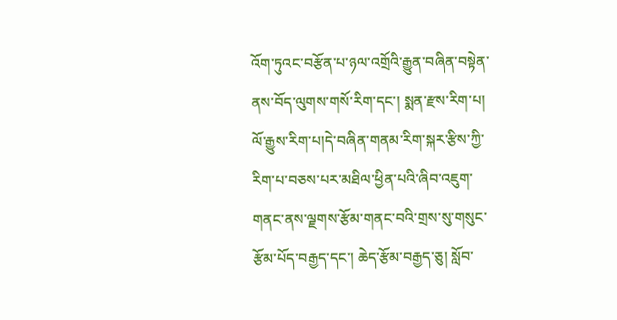འོག་ཏུའང་བརྩོན་པ་ཉལ་འགྲོའི་རྒྱུན་བཞིན་བསྟེན་ནས་བོད་ལུགས་གསོ་རིག་དང་། སྨན་རྫས་རིག་པ། ལོ་རྒྱུས་རིག་པ།དེ་བཞིན་གནམ་རིག་སྐར་རྩིས་ཀྱི་རིག་པ་བཅས་པར་མཐིལ་ཕྱིན་པའི་ཞིབ་འཇུག་གནང་ནས་ལྗགས་རྩོམ་གནང་བའི་གྲས་སུ་གསུང་རྩོམ་པོད་བརྒྱད་དང་། ཆེད་རྩོམ་བརྒྱད་ཅུ། སློབ་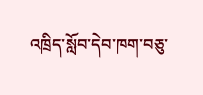འཁྲིད་སློབ་དེབ་ཁག་བཅུ་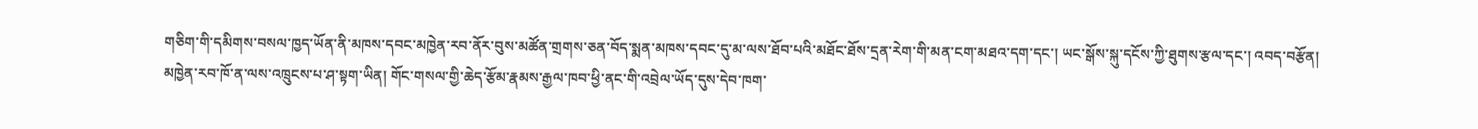གཅིག་གི་དམིགས་བསལ་ཁྱད་ཡོན་ནི་མཁས་དབང་མཁྱེན་རབ་ནོར་བུས་མཚོན་གྲགས་ཅན་བོད་སྨན་མཁས་དབང་དུ་མ་ལས་ཐོབ་པའི་མཐོང་ཐོས་དྲན་རེག་གི་མན་ངག་མཐའ་དག་དང་། ཡང་སྒོས་སྐུ་དངོས་ཀྱི་ཐུགས་རྩལ་དང་། འབད་བརྩོན། མཁྱེན་རབ་ཁོ་ན་ལས་འཁྲུངས་པ་ཤ་སྟག་ཡིན། གོང་གསལ་གྱི་ཆེད་རྩོམ་རྣམས་རྒྱལ་ཁབ་ཕྱི་ནང་གི་འབྲེལ་ཡོད་དུས་དེབ་ཁག་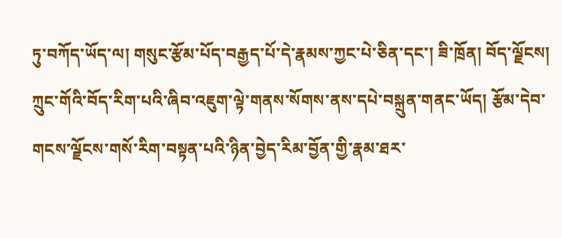ཏུ་བཀོད་ཡོད་ལ། གསུང་རྩོམ་པོད་བརྒྱད་པོ་དེ་རྣམས་ཀྱང་པེ་ཅིན་དང་། ཟི་ཁྲོན། བོད་ལྗོངས། ཀྲུང་གོའི་བོད་རིག་པའི་ཞིབ་འཇུག་ལྟེ་གནས་སོགས་ནས་དཔེ་བསྐྲུན་གནང་ཡོད། རྩོམ་དེབ་གངས་ལྗོངས་གསོ་རིག་བསྟན་པའི་ཉིན་བྱེད་རིམ་བྱོན་གྱི་རྣམ་ཐར་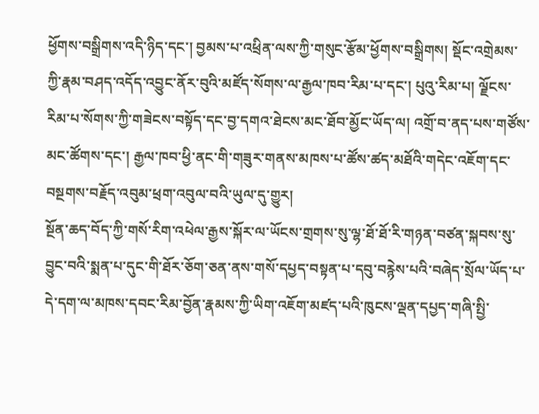ཕྱོགས་བསྒྲིགས་འདི་ཉིད་དང་། བྱམས་པ་འཕྲིན་ལས་ཀྱི་གསུང་རྩོམ་ཕྱོགས་བསྒྲིགས། སྡོང་འགྲེམས་ཀྱི་རྣམ་བཤད་འདོད་འབྱུང་ནོར་བུའི་མཛོད་སོགས་ལ་རྒྱལ་ཁབ་རིམ་པ་དང་། པུའུ་རིམ་པ། ལྗོངས་རིམ་པ་སོགས་ཀྱི་གཟེངས་བསྟོད་དང་བྱ་དགའ་ཐེངས་མང་ཐོབ་མྱོང་ཡོད་ལ། འགྲོ་བ་ནད་པས་གཙོས་མང་ཚོགས་དང་། རྒྱལ་ཁབ་ཕྱི་ནང་གི་གཟུར་གནས་མཁས་པ་ཚོས་ཚད་མཐོའི་གདེང་འཇོག་དང་བསྔགས་བརྗོད་འབུམ་ཕྲག་འབུལ་བའི་ཡུལ་དུ་གྱུར།
སྔོན་ཆད་བོད་ཀྱི་གསོ་རིག་འཕེལ་རྒྱས་སྐོར་ལ་ཡོངས་གྲགས་སུ་ལྷ་ཐོ་ཐོ་རི་གཉན་བཙན་སྐབས་སུ་བྱུང་བའི་སྨན་པ་དུང་གི་ཐོར་ཅོག་ཅན་ནས་གསོ་དཔྱད་བསྟན་པ་དབུ་བརྙེས་པའི་བཞེད་སྲོལ་ཡོད་པ་དེ་དག་ལ་མཁས་དབང་རིམ་བྱོན་རྣམས་ཀྱི་ཡིག་འཇོག་མཛད་པའི་ཁུངས་ལྡན་དཔྱད་གཞི་སྤྱི་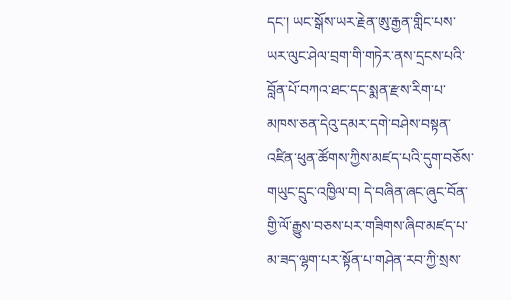དང་། ཡང་སྒོས་ཡར་རྗེན་ཨུ་རྒྱན་གླིང་པས་ཡར་ལུང་ཤེལ་བྲག་གི་གཏེར་ནས་དྲངས་པའི་བློན་པོ་བཀའ་ཐང་དང་སྨན་རྫས་རིག་པ་མཁས་ཅན་དེའུ་དམར་དགེ་བཤེས་བསྟན་འཛིན་ཕུན་ཚོགས་ཀྱིས་མཛད་པའི་དུག་བཅོས་གཡུང་དྲུང་འཁྱིལ་བ། དེ་བཞིན་ཞང་ཞུང་བོན་གྱི་ལོ་རྒྱུས་བཅས་པར་གཟིགས་ཞིབ་མཛད་པ་མ་ཟད་ལྷག་པར་སྟོན་པ་གཤེན་རབ་ཀྱི་སྲས་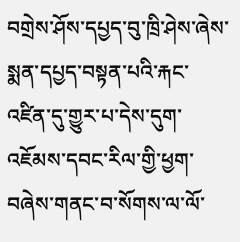བགྲེས་ཤོས་དཔྱད་བུ་ཁྲི་ཤེས་ཞེས་སྨན་དཔྱད་བསྟན་པའི་རྐང་འཛིན་དུ་གྱུར་པ་དེས་དུག་འཇོམས་དབང་རིལ་གྱི་ཕྱག་བཞེས་གནང་བ་སོགས་ལ་ལོ་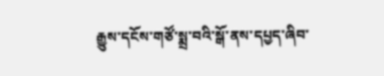རྒྱུས་དངོས་གཙོ་སྨྲ་བའི་སྒོ་ནས་དཔྱད་ཞིབ་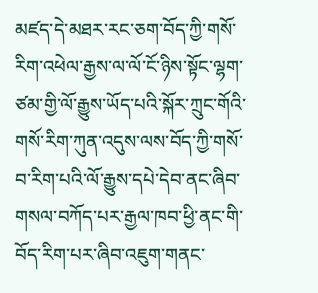མཛད་དེ་མཐར་རང་ཅག་བོད་ཀྱི་གསོ་རིག་འཕེལ་རྒྱས་ལ་ལོ་ངོ་ཉིས་སྟོང་ལྷག་ཙམ་གྱི་ལོ་རྒྱུས་ཡོད་པའི་སྐོར་ཀྲུང་གོའི་གསོ་རིག་ཀུན་འདུས་ལས་བོད་ཀྱི་གསོ་བ་རིག་པའི་ལོ་རྒྱུས་དཔེ་དེབ་ནང་ཞིབ་གསལ་བཀོད་པར་རྒྱལ་ཁབ་ཕྱི་ནང་གི་བོད་རིག་པར་ཞིབ་འཇུག་གནང་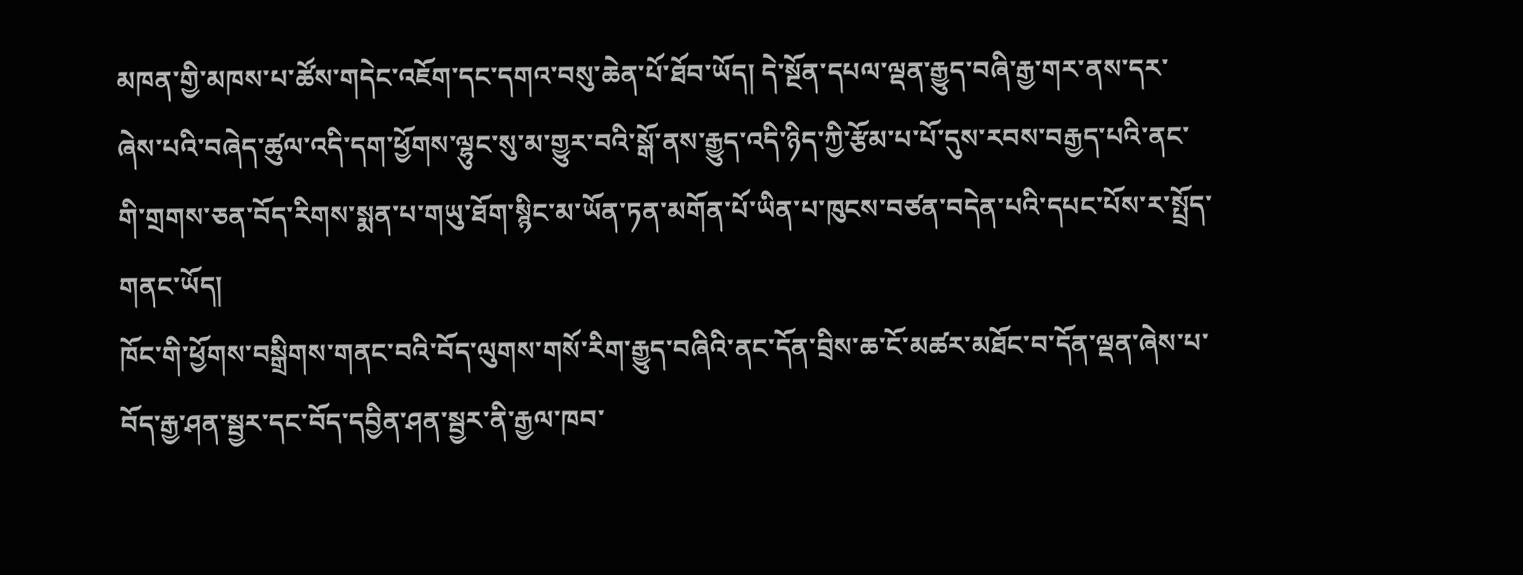མཁན་གྱི་མཁས་པ་ཚོས་གདེང་འཇོག་དང་དགའ་བསུ་ཆེན་པོ་ཐོབ་ཡོད། དེ་སྔོན་དཔལ་ལྡན་རྒྱུད་བཞི་རྒྱ་གར་ནས་དར་ཞེས་པའི་བཞེད་ཚུལ་འདི་དག་ཕྱོགས་ལྷུང་སུ་མ་གྱུར་བའི་སྒོ་ནས་རྒྱུད་འདི་ཉིད་ཀྱི་རྩོམ་པ་པོ་དུས་རབས་བརྒྱད་པའི་ནང་གི་གྲགས་ཅན་བོད་རིགས་སྨན་པ་གཡུ་ཐོག་སྙིང་མ་ཡོན་ཏན་མགོན་པོ་ཡིན་པ་ཁུངས་བཙན་བདེན་པའི་དཔང་པོས་ར་སྤྲོད་གནང་ཡོད།
ཁོང་གི་ཕྱོགས་བསྒྲིགས་གནང་བའི་བོད་ལུགས་གསོ་རིག་རྒྱུད་བཞིའི་ནང་དོན་བྲིས་ཆ་ངོ་མཚར་མཐོང་བ་དོན་ལྡན་ཞེས་པ་བོད་རྒྱ་ཤན་སྦྱར་དང་བོད་དབྱིན་ཤན་སྦྱར་ནི་རྒྱལ་ཁབ་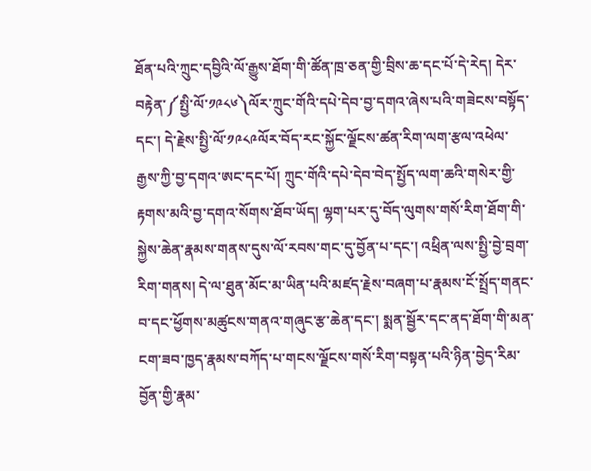ཐོན་པའི་ཀྲུང་དབྱིའི་ལོ་རྒྱུས་ཐོག་གི་ཚོན་ཁྲ་ཅན་གྱི་བྲིས་ཆ་དང་པོ་དེ་རེད། དེར་བརྟེན་༼སྤྱི་ལོ་༡༩༨༦༽ལོར་ཀྲུང་གོའི་དཔེ་དེབ་བྱ་དགའ་ཞེས་པའི་གཟེངས་བསྟོད་དང་། དེ་རྗེས་སྤྱི་ལོ་༡༩༨༩ལོར་བོད་རང་སྐྱོང་ལྗོངས་ཚན་རིག་ལག་རྩལ་འཕེལ་རྒྱས་ཀྱི་བྱ་དགའ་ཨང་དང་པོ། ཀྲུང་གོའི་དཔེ་དེབ་བེད་སྤྱོད་ལག་ཆའི་གསེར་གྱི་རྟགས་མའི་བྱ་དགའ་སོགས་ཐོབ་ཡོད། ལྷག་པར་དུ་བོད་ལུགས་གསོ་རིག་ཐོག་གི་སྐྱེས་ཆེན་རྣམས་གནས་དུས་ལོ་རབས་གང་དུ་བྱོན་པ་དང་། འཕྲིན་ལས་སྤྱི་བྱེ་བྲག་རིག་གནས། དེ་ལ་ཐུན་མོང་མ་ཡིན་པའི་མཛད་རྗེས་བཞག་པ་རྣམས་ངོ་སྤྲོད་གནང་བ་དང་ཕྱོགས་མཚུངས་གནའ་གཞུང་རྩ་ཆེན་དང་། སྨན་སྦྱོར་དང་ནད་ཐོག་གི་མན་ངག་ཟབ་ཁྱད་རྣམས་བཀོད་པ་གངས་ལྗོངས་གསོ་རིག་བསྟན་པའི་ཉིན་བྱེད་རིམ་བྱོན་གྱི་རྣམ་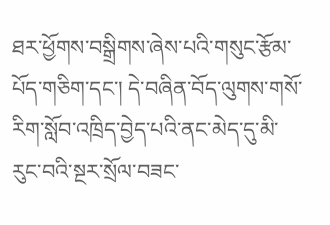ཐར་ཕྱོགས་བསྒྲིགས་ཞེས་པའི་གསུང་རྩོམ་པོད་གཅིག་དང་། དེ་བཞིན་བོད་ལུགས་གསོ་རིག་སློབ་འཁྲིད་བྱེད་པའི་ནང་མེད་དུ་མི་རུང་བའི་སྔར་སྲོལ་བཟང་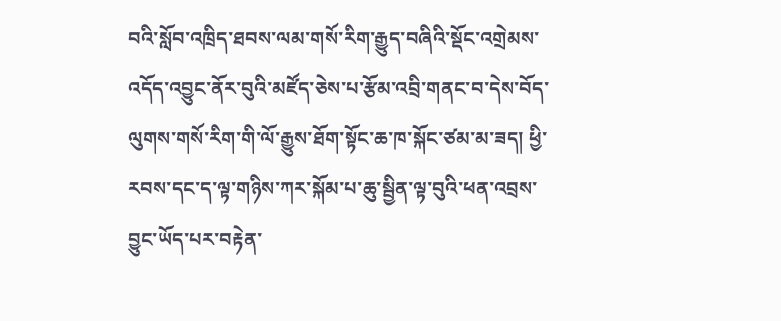བའི་སློབ་འཁྲིད་ཐབས་ལམ་གསོ་རིག་རྒྱུད་བཞིའི་སྡོང་འགྲེམས་འདོད་འབྱུང་ནོར་བུའི་མཛོད་ཅེས་པ་རྩོམ་འབྲི་གནང་བ་དེས་བོད་ལུགས་གསོ་རིག་གི་ལོ་རྒྱུས་ཐོག་སྟོང་ཆ་ཁ་སྐོང་ཙམ་མ་ཟད། ཕྱི་རབས་དང་ད་ལྟ་གཉིས་ཀར་སྐོམ་པ་ཆུ་སྦྱིན་ལྟ་བུའི་ཕན་འབྲས་བྱུང་ཡོད་པར་བརྟེན་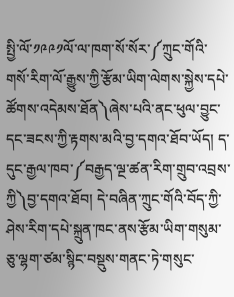སྤྱི་ལོ་༡༩༩༡ལོ་ལ་ཁག་སོ་སོར་༼ཀྲུང་གོའི་གསོ་རིག་ལོ་རྒྱུས་ཀྱི་རྩོམ་ཡིག་ལེགས་སྐྱེས་དཔེ་ཚོགས་འདེམས་ཐོན༽ཞེས་པའི་ནང་ཕུལ་བྱུང་དང་ཟངས་ཀྱི་རྟགས་མའི་བྱ་དགའ་ཐོབ་ཡོད། ད་དུང་རྒྱལ་ཁབ་༼བརྒྱད་ལྔ་ཚན་རིག་གྲུབ་འབྲས་ཀྱི༽བྱ་དགའ་ཐོབ། དེ་བཞིན་ཀྲུང་གོའི་བོད་ཀྱི་ཤེས་རིག་དཔེ་སྐྲུན་ཁང་ནས་རྩོམ་ཡིག་གསུམ་ཅུ་ལྷག་ཙམ་སྙིང་བསྡུས་གནང་ཏེ་གསུང་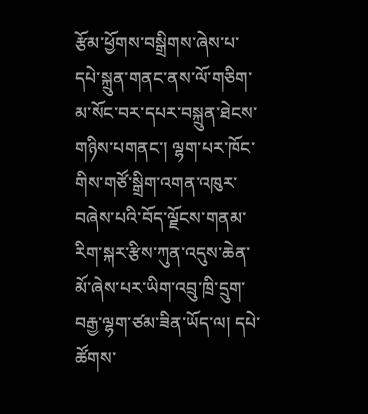རྩོམ་ཕྱོགས་བསྒྲིགས་ཞེས་པ་དཔེ་སྐྲུན་གནང་ནས་ལོ་གཅིག་མ་སོང་བར་དཔར་བསྐྲུན་ཐེངས་གཉིས་པགནང་། ལྷག་པར་ཁོང་གིས་གཙོ་སྒྲིག་འགན་འཁུར་བཞེས་པའི་བོད་ལྗོངས་གནམ་རིག་སྐར་རྩིས་ཀུན་འདུས་ཆེན་མོ་ཞེས་པར་ཡིག་འབྲུ་ཁྲི་དྲུག་བརྒྱ་ལྷག་ཙམ་ཟིན་ཡོད་ལ། དཔེ་ཚོགས་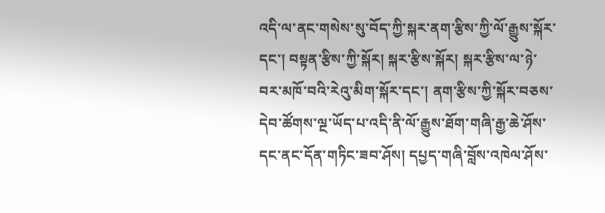འདི་ལ་ནང་གསེས་སུ་བོད་ཀྱི་སྐར་ནག་རྩིས་ཀྱི་ལོ་རྒྱུས་སྐོར་དང་། བསྟན་རྩིས་ཀྱི་སྐོར། སྐར་རྩིས་སྐོར། སྐར་རྩིས་ལ་ཉེ་བར་མཁོ་བའི་རེའུ་མིག་སྐོར་དང་། ནག་རྩིས་ཀྱི་སྐོར་བཅས་དེབ་ཚོགས་ལྔ་ཡོད་པ་འདི་ནི་ལོ་རྒྱུས་ཐོག་གཞི་རྒྱ་ཆེ་ཤོས་དང་ནང་དོན་གཏིང་ཟབ་ཤོས། དཔྱད་གཞི་བློས་འཁེལ་ཤོས་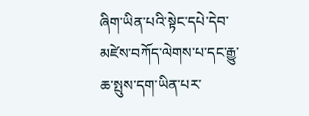ཞིག་ཡིན་པའི་སྟེང་དཔེ་དེབ་མཛེས་བཀོད་ལེགས་པ་དང་རྒྱུ་ཆ་སྤུས་དག་ཡིན་པར་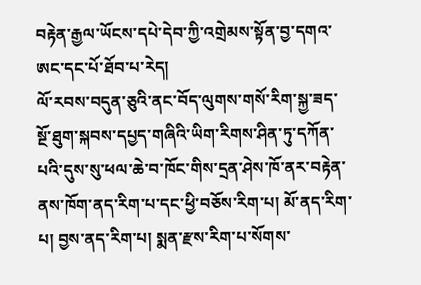བརྟེན་རྒྱལ་ཡོངས་དཔེ་དེབ་ཀྱི་འགྲེམས་སྟོན་བྱ་དགའ་ཨང་དང་པོ་ཐོབ་པ་རེད།
ལོ་རབས་བདུན་ཅུའི་ནང་བོད་ལུགས་གསོ་རིག་སྐྱ་ཟད་སྔོ་ཐུག་སྐབས་དཔྱད་གཞིའི་ཡིག་རིགས་ཤིན་ཏུ་དཀོན་པའི་དུས་སུ་ཕལ་ཆེ་བ་ཁོང་གིས་དྲན་ཤེས་ཁོ་ནར་བརྟེན་ནས་ཁོག་ནད་རིག་པ་དང་ཕྱི་བཅོས་རིག་པ། མོ་ནད་རིག་པ། བྱས་ནད་རིག་པ། སྨན་རྫས་རིག་པ་སོགས་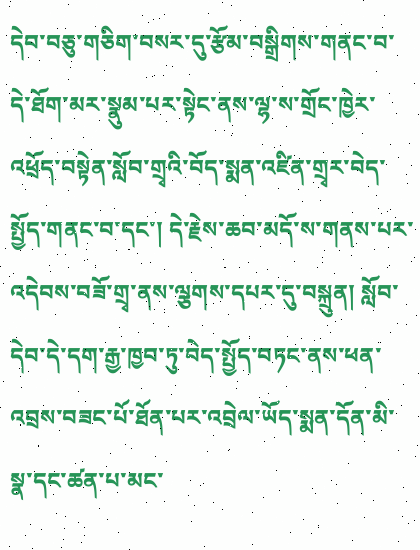དེབ་བཅུ་གཅིག་བསར་དུ་རྩོམ་བསྒྲིགས་གནང་བ་དེ་ཐོག་མར་སྣུམ་པར་སྟེང་ནས་ལྷ་ས་གྲོང་ཁྱེར་འཕྲོད་བསྟེན་སློབ་གྲྭའི་བོད་སྨན་འཛིན་གྲྭར་བེད་སྤྱོད་གནང་བ་དང་། དེ་རྗེས་ཆབ་མདོ་ས་གནས་པར་འདེབས་བཟོ་གྲྭ་ནས་ལྕགས་དཔར་དུ་བསྐྲུན། སློབ་དེབ་དེ་དག་རྒྱ་ཁྱབ་ཏུ་བེད་སྤྱོད་བཏང་ནས་ཕན་འབྲས་བཟང་པོ་ཐོན་པར་འབྲེལ་ཡོད་སྨན་དོན་མི་སྣ་དང་ཚན་པ་མང་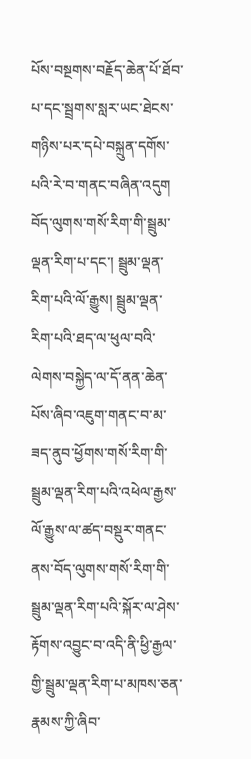པོས་བསྔགས་བརྗོད་ཆེན་པོ་ཐོབ་པ་དང་སྦྲགས་སླར་ཡང་ཐེངས་གཉིས་པར་དཔེ་བསྐྲུན་དགོས་པའི་རེ་བ་གནང་བཞིན་འདུག
བོད་ལུགས་གསོ་རིག་གི་སྦྲུམ་ལྡན་རིག་པ་དང་། སྦྲུམ་ལྡན་རིག་པའི་ལོ་རྒྱུས། སྦྲུམ་ལྡན་རིག་པའི་ཐད་ལ་ཕུལ་བའི་ལེགས་བསྐྱེད་ལ་དོ་ནན་ཆེན་པོས་ཞིབ་འཇུག་གནང་བ་མ་ཟད་ནུབ་ཕྱོགས་གསོ་རིག་གི་སྦྲུམ་ལྡན་རིག་པའི་འཕེལ་རྒྱས་ལོ་རྒྱུས་ལ་ཚད་བསྡུར་གནང་ནས་བོད་ལུགས་གསོ་རིག་གི་སྦྲུམ་ལྡན་རིག་པའི་སྐོར་ལ་ཤེས་རྟོགས་འབྱུང་བ་འདི་ནི་ཕྱི་རྒྱལ་གྱི་སྦྲུམ་ལྡན་རིག་པ་མཁས་ཅན་རྣམས་ཀྱི་ཞིབ་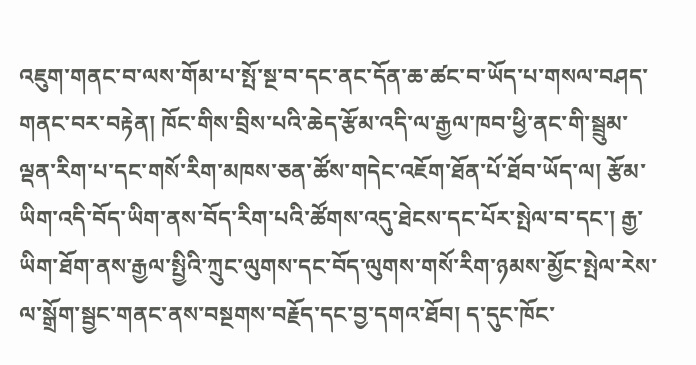འཇུག་གནང་བ་ལས་གོམ་པ་སྤོ་སྔ་བ་དང་ནང་དོན་ཆ་ཚང་བ་ཡོད་པ་གསལ་བཤད་གནང་བར་བརྟེན། ཁོང་གིས་བྲིས་པའི་ཆེད་རྩོམ་འདི་ལ་རྒྱལ་ཁབ་ཕྱི་ནང་གི་སྦྲུམ་ལྡན་རིག་པ་དང་གསོ་རིག་མཁས་ཅན་ཚོས་གདེང་འཇོག་ཐོན་པོ་ཐོབ་ཡོད་ལ། རྩོམ་ཡིག་འདི་བོད་ཡིག་ནས་བོད་རིག་པའི་ཚོགས་འདུ་ཐེངས་དང་པོར་སྤེལ་བ་དང་། རྒྱ་ཡིག་ཐོག་ནས་རྒྱལ་སྤྱིའི་ཀྲུང་ལུགས་དང་བོད་ལུགས་གསོ་རིག་ཉམས་མྱོང་སྤེལ་རེས་ལ་སྒྲོག་སྦྱང་གནང་ནས་བསྔགས་བརྗོད་དང་བྱ་དགའ་ཐོབ། ད་དུང་ཁོང་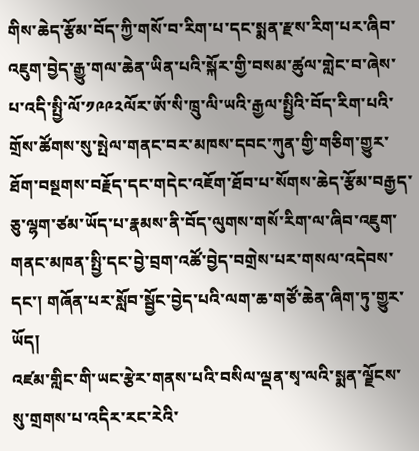གིས་ཆེད་རྩོམ་བོད་ཀྱི་གསོ་བ་རིག་པ་དང་སྨན་རྫས་རིག་པར་ཞིབ་འཇུག་བྱེད་རྒྱུ་གལ་ཆེན་ཡིན་པའི་སྐོར་གྱི་བསམ་ཚུལ་གླེང་བ་ཞེས་པ་འདི་སྤྱི་ལོ་༡༩༩༢ལོར་ཨོ་སི་ཁྲུ་ལི་ཡའི་རྒྱལ་སྤྱིའི་བོད་རིག་པའི་གྲོས་ཚོགས་སུ་སྤེལ་གནང་བར་མཁས་དབང་ཀུན་གྱི་གཅིག་གྱུར་ཐོག་བསྔགས་བརྗོད་དང་གདེང་འཇོག་ཐོབ་པ་སོགས་ཆེད་རྩོམ་བརྒྱད་ཅུ་ལྷག་ཙམ་ཡོད་པ་རྣམས་ནི་བོད་ལུགས་གསོ་རིག་ལ་ཞིབ་འཇུག་གནང་མཁན་སྤྱི་དང་བྱེ་བྲག་འཚོ་བྱེད་བགྲེས་པར་གསལ་འདེབས་དང་། གཞོན་པར་སློབ་སྦྱོང་བྱེད་པའི་ལག་ཆ་གཙོ་ཆེན་ཞིག་ཏུ་གྱུར་ཡོད།
འཛམ་གླིང་གི་ཡང་རྩེར་གནས་པའི་བསིལ་ལྡན་སྭ་ལའི་སྨན་ལྗོངས་སུ་གྲགས་པ་འདིར་རང་རེའི་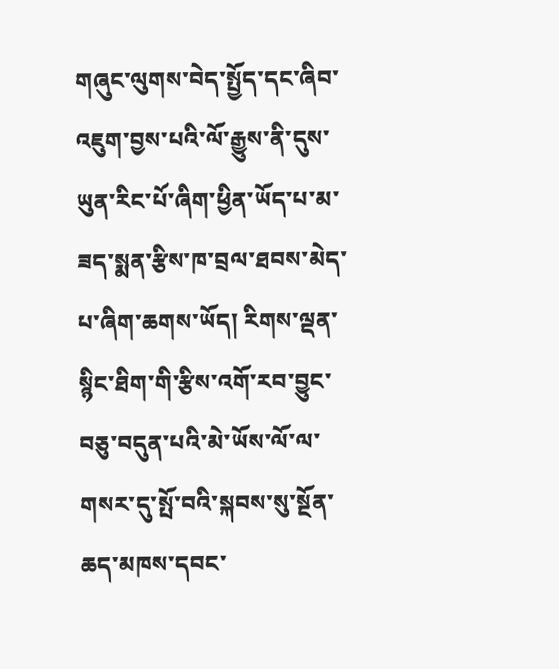གཞུང་ལུགས་བེད་སྤྱོད་དང་ཞིབ་འཇུག་བྱས་པའི་ལོ་རྒྱུས་ནི་དུས་ཡུན་རིང་པོ་ཞིག་ཕྱིན་ཡོད་པ་མ་ཟད་སྨན་རྩིས་ཁ་བྲལ་ཐབས་མེད་པ་ཞིག་ཆགས་ཡོད། རིགས་ལྡན་སྙིང་ཐིག་གི་རྩིས་འགོ་རབ་བྱུང་བཅུ་བདུན་པའི་མེ་ཡོས་ལོ་ལ་གསར་དུ་སྤོ་བའི་སྐབས་སུ་སྔོན་ཆད་མཁས་དབང་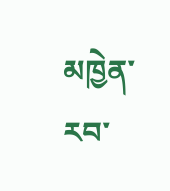མཁྱེན་རབ་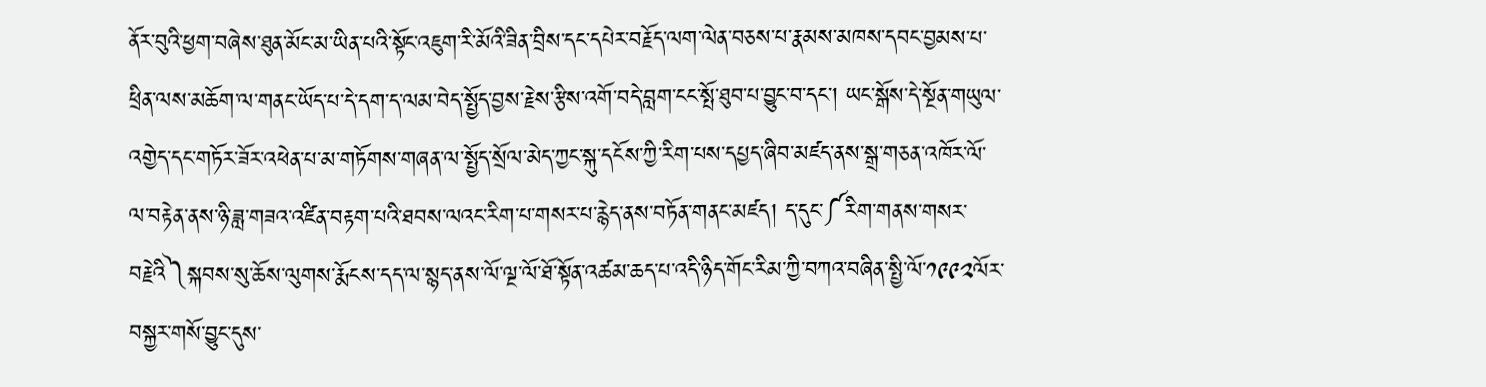ནོར་བུའི་ཕྱག་བཞེས་ཐུན་མོང་མ་ཡིན་པའི་སྟོང་འཇུག་རི་མོའི་ཟིན་བྲིས་དང་དཔེར་བརྗོད་ལག་ལེན་བཅས་པ་རྣམས་མཁས་དབང་བྱམས་པ་ཕྲིན་ལས་མཆོག་ལ་གནང་ཡོད་པ་དེ་དག་ད་ལམ་བེད་སྤྱོད་བྱས་རྗེས་རྩིས་འགོ་བདེ་བླག་ངང་སྤོ་ཐུབ་པ་བྱུང་བ་དང་། ཡང་སྒོས་དེ་སྔོན་གཡུལ་འགྱེད་དང་གཏོར་ཟོར་འཕེན་པ་མ་གཏོགས་གཞན་ལ་སྤྱོད་སྲོལ་མེད་ཀྱང་སྐུ་དངོས་ཀྱི་རིག་པས་དཔྱད་ཞིབ་མཛད་ནས་སྒྲ་གཅན་འཁོར་ལོ་ལ་བརྟེན་ནས་ཉི་ཟླ་གཟའ་འཛིན་བརྟག་པའི་ཐབས་ལའང་རིག་པ་གསར་པ་རྙེད་ནས་བཏོན་གནང་མཛད། ད་དུང་༼རིག་གནས་གསར་བརྗེའི༽སྐབས་སུ་ཆོས་ལུགས་རྨོངས་དད་ལ་སྙད་ནས་ལོ་ལྔ་ལོ་ཐོ་སྟོན་འཚམ་ཆད་པ་འདི་ཉིད་གོང་རིམ་ཀྱི་བཀའ་བཞིན་སྤྱི་ལོ་༡༩༩༢ལོར་བསྐྱར་གསོ་བྱུང་དུས་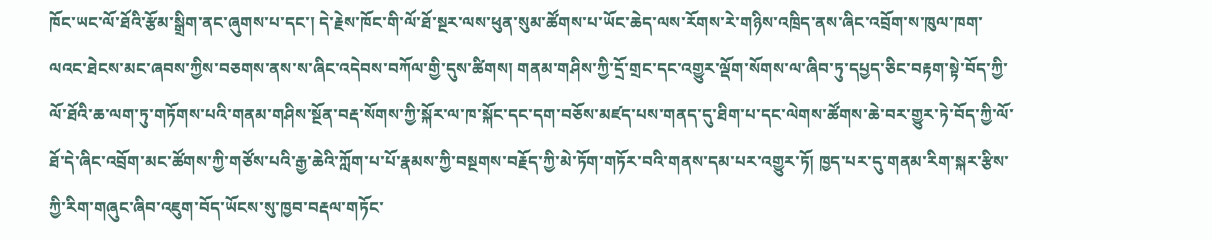ཁོང་ཡང་ལོ་ཐོའི་རྩོམ་སྒྲིག་ནང་ཞུགས་པ་དང་། དེ་རྗེས་ཁོང་གི་ལོ་ཐོ་སྔར་ལས་ཕུན་སུམ་ཚོགས་པ་ཡོང་ཆེད་ལས་རོགས་རེ་གཉིས་འཁྲིད་ནས་ཞིང་འབྲོག་ས་ཁུལ་ཁག་ལའང་ཐེངས་མང་ཞབས་ཀྱིས་བཅགས་ནས་ས་ཞིང་འདེབས་བཀོལ་གྱི་དུས་ཚིགས། གནམ་གཤིས་ཀྱི་དྲོ་གྲང་དང་འགྱུར་ལྡོག་སོགས་ལ་ཞིབ་ཏུ་དཔྱད་ཅིང་བརྟག་སྟེ་བོད་ཀྱི་ལོ་ཐོའི་ཆ་ལག་ཏུ་གཏོགས་པའི་གནམ་གཤིས་སྔོན་བརྡ་སོགས་ཀྱི་སྐོར་ལ་ཁ་སྐོང་དང་དག་བཅོས་མཛད་པས་གནད་དུ་ཐིག་པ་དང་ལེགས་ཚོགས་ཆེ་བར་གྱུར་ཏེ་བོད་ཀྱི་ལོ་ཐོ་དེ་ཞིང་འབྲོག་མང་ཚོགས་ཀྱི་གཙོས་པའི་རྒྱ་ཆེའི་ཀློག་པ་པོ་རྣམས་ཀྱི་བསྔགས་བརྗོད་ཀྱི་མེ་ཏོག་གཏོར་བའི་གནས་དམ་པར་འགྱུར་ཏོ། ཁྱད་པར་དུ་གནམ་རིག་སྐར་རྩིས་ཀྱི་རིག་གཞུང་ཞིབ་འཇུག་བོད་ཡོངས་སུ་ཁྱབ་བརྡལ་གཏོང་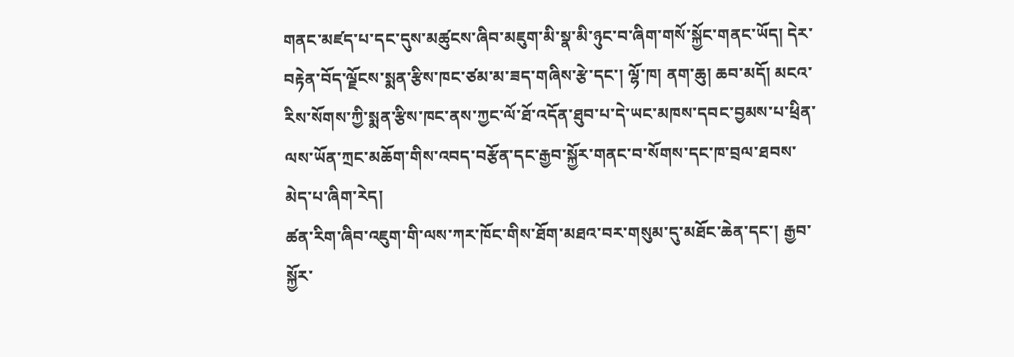གནང་མཛད་པ་དང་དུས་མཚུངས་ཞིབ་མཇུག་མི་སྣ་མི་ཉུང་བ་ཞིག་གསོ་སྐྱོང་གནང་ཡོད། དེར་བརྟེན་བོད་ལྗོངས་སྨན་རྩིས་ཁང་ཙམ་མ་ཟད་གཞིས་རྩེ་དང་། ལྷོ་ཁ། ནག་ཆུ། ཆབ་མདོ། མངའ་རིས་སོགས་ཀྱི་སྨན་རྩིས་ཁང་ནས་ཀྱང་ལོ་ཐོ་འདོན་ཐུབ་པ་དེ་ཡང་མཁས་དབང་བྱམས་པ་ཕྲིན་ལས་ཡོན་ཀྲང་མཆོག་གིས་འབད་བརྩོན་དང་རྒྱབ་སྐྱོར་གནང་བ་སོགས་དང་ཁ་བྲལ་ཐབས་མེད་པ་ཞིག་རེད།
ཚན་རིག་ཞིབ་འཇུག་གི་ལས་ཀར་ཁོང་གིས་ཐོག་མཐའ་བར་གསུམ་དུ་མཐོང་ཆེན་དང་། རྒྱབ་སྐྱོར་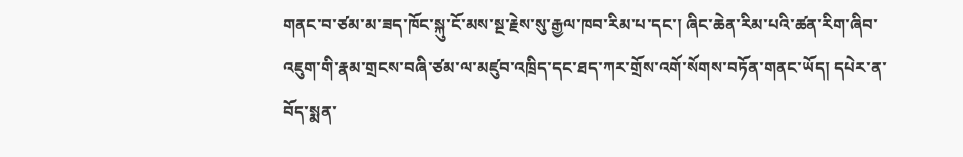གནང་བ་ཙམ་མ་ཟད་ཁོང་སྐུ་ངོ་མས་སྔ་རྗེས་སུ་རྒྱལ་ཁབ་རིམ་པ་དང་། ཞིང་ཆེན་རིམ་པའི་ཚན་རིག་ཞིབ་འཇུག་གི་རྣམ་གྲངས་བཞི་ཙམ་ལ་མཛུབ་འཁྲིད་དང་ཐད་ཀར་གྲོས་འགོ་སོགས་བཏོན་གནང་ཡོད། དཔེར་ན་བོད་སྨན་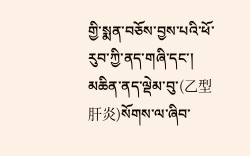གྱི་སྨན་བཅོས་བྱས་པའི་ཕོ་རུབ་ཀྱི་ནད་གཞི་དང་། མཆིན་ནད་ལྡེམ་བུ་(乙型肝炎)སོགས་ལ་ཞིབ་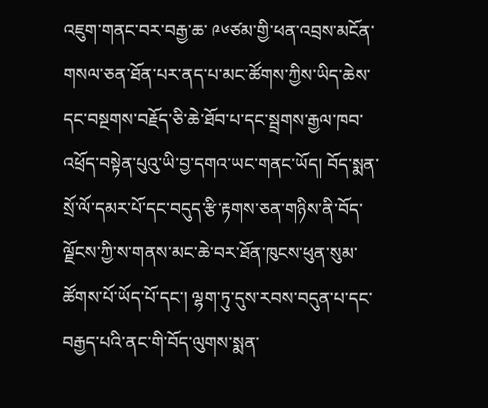འཇུག་གནང་བར་བརྒྱ་ཆ་ ༩༦ཙམ་གྱི་ཕན་འབྲས་མངོན་གསལ་ཅན་ཐོན་པར་ནད་པ་མང་ཚོགས་ཀྱིས་ཡིད་ཆེས་དང་བསྔགས་བརྗོད་ཅི་ཆེ་ཐོབ་པ་དང་སྦྲགས་རྒྱལ་ཁབ་འཕྲོད་བསྟེན་པུའུ་ཡི་བྱ་དགའ་ཡང་གནང་ཡོད། བོད་སྨན་སྲོ་ལོ་དམར་པོ་དང་བདུད་རྩི་རྟགས་ཅན་གཉིས་ནི་བོད་ལྗོངས་ཀྱི་ས་གནས་མང་ཆེ་བར་ཐོན་ཁུངས་ཕུན་སུམ་ཚོགས་པོ་ཡོད་པོ་དང་། ལྷག་ཏུ་དུས་རབས་བདུན་པ་དང་བརྒྱད་པའི་ནང་གི་བོད་ལུགས་སྨན་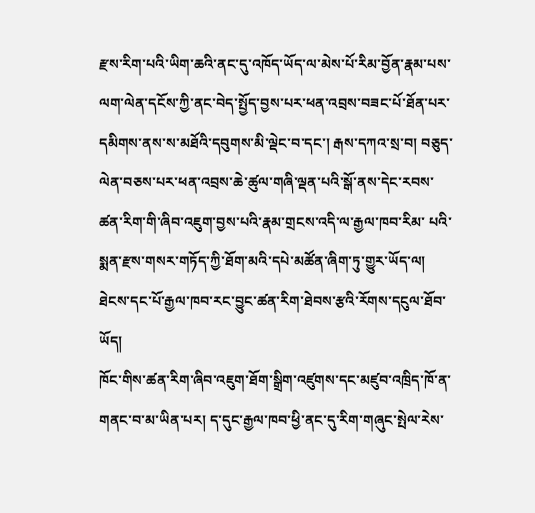རྫས་རིག་པའི་ཡིག་ཆའི་ནང་དུ་འཁོད་ཡོད་ལ་མེས་པོ་རིམ་བྱོན་རྣམ་པས་ལག་ལེན་དངོས་ཀྱི་ནང་བེད་སྤྱོད་བྱས་པར་ཕན་འབྲས་བཟང་པོ་ཐོན་པར་དམིགས་ནས་ས་མཐོའི་དབུགས་མི་ལྡེང་བ་དང་། རྒས་དཀའ་སྲ་བ། བཅུད་ལེན་བཅས་པར་ཕན་འབྲས་ཆེ་ཚུལ་གཞི་ལྡན་པའི་སྒོ་ནས་དེང་རབས་ཚན་རིག་གི་ཞིབ་འཇུག་བྱས་པའི་རྣམ་གྲངས་འདི་ལ་རྒྱལ་ཁབ་རིམ་ པའི་སྨན་རྫས་གསར་གཏོད་ཀྱི་ཐོག་མའི་དཔེ་མཚོན་ཞིག་ཏུ་གྱུར་ཡོད་ལ། ཐེངས་དང་པོ་རྒྱལ་ཁབ་རང་བྱུང་ཚན་རིག་ཐེབས་རྩའི་རོགས་དངུལ་ཐོབ་ཡོད།
ཁོང་གིས་ཚན་རིག་ཞིབ་འཇུག་ཐོག་སྒྲིག་འཛུགས་དང་མཛུབ་འཁྲིད་ཁོ་ན་གནང་བ་མ་ཡིན་པར། ད་དུང་རྒྱལ་ཁབ་ཕྱི་ནང་དུ་རིག་གཞུང་སྤེལ་རེས་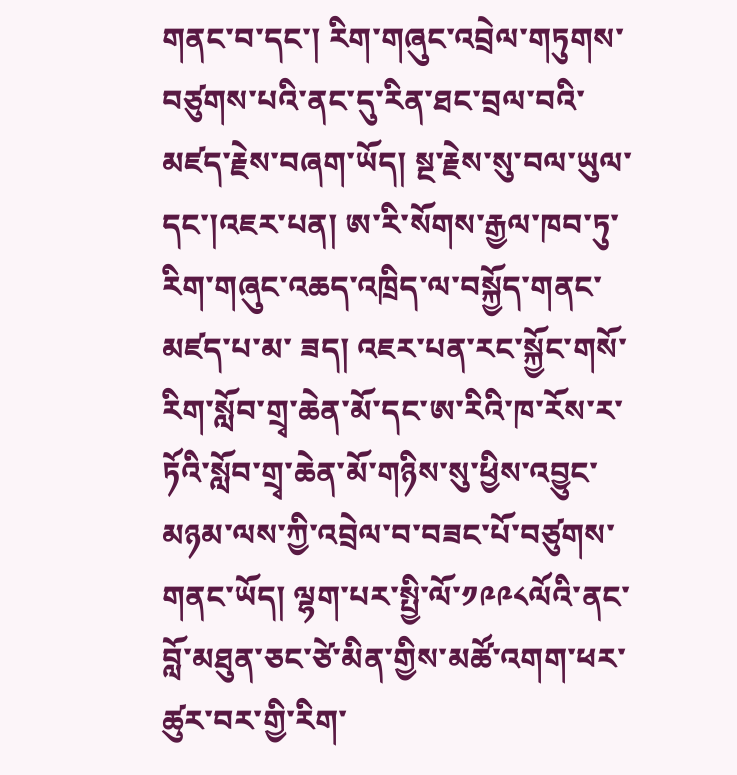གནང་བ་དང་། རིག་གཞུང་འབྲེལ་གཏུགས་བཙུགས་པའི་ནང་དུ་རིན་ཐང་བྲལ་བའི་མཛད་རྗེས་བཞག་ཡོད། སྔ་རྗེས་སུ་བལ་ཡུལ་དང་།འཇར་པན། ཨ་རི་སོགས་རྒྱལ་ཁབ་ཏུ་རིག་གཞུང་འཆད་འཁྲིད་ལ་བསྐྱོད་གནང་མཛད་པ་མ་ ཟད། འཇར་པན་རང་སྐྱོང་གསོ་རིག་སློབ་གྲྭ་ཆེན་མོ་དང་ཨ་རིའི་ཁ་རོས་ར་ཏོའི་སློབ་གྲྭ་ཆེན་མོ་གཉིས་སུ་ཕྱིས་འབྱུང་མཉམ་ལས་ཀྱི་འབྲེལ་བ་བཟང་པོ་བཙུགས་གནང་ཡོད། ལྷག་པར་སྤྱི་ལོ་༡༩༩༨ལོའི་ནང་བློ་མཐུན་ཅང་ཙེ་མིན་གྱིས་མཚོ་འགག་ཕར་ཚུར་བར་གྱི་རིག་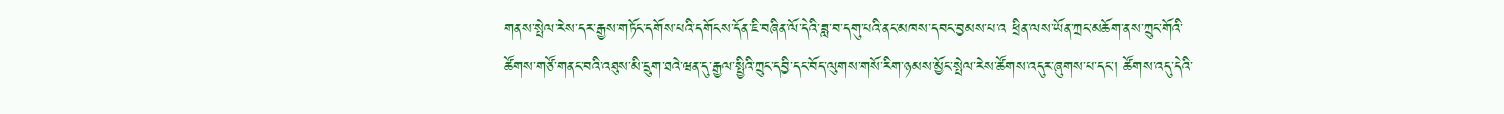གནས་སྤེལ་རེས་དར་རྒྱས་གཏོང་དགོས་པའི་དགོངས་དོན་ཇི་བཞིན་ལོ་དེའི་ཟླ་བ་དགུ་པའི་ནང་མཁས་དབང་བྱམས་པ་འ ཕྲིན་ལས་ཡོན་ཀྲང་མཆོག་ནས་ཀྲུང་གོའི་ཚོགས་གཙོ་གནང་བའི་འཐུས་མི་དྲུག་ཐའེ་ཝན་དུ་རྒྱལ་སྤྱིའི་ཀྲུང་དབྱི་དང་བོད་ལུགས་གསོ་རིག་ཉམས་མྱོང་སྤེལ་རེས་ཚོགས་འདུར་ཞུགས་པ་དང་། ཚོགས་འདུ་དེའི་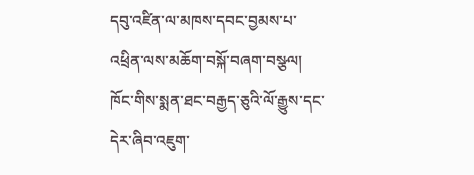དབུ་འཛིན་ལ་མཁས་དབང་བྱམས་པ་འཕྲིན་ལས་མཆོག་བསྐོ་བཞག་བསྩལ། ཁོང་གིས་སྨན་ཐང་བརྒྱད་ཅུའི་ལོ་རྒྱུས་དང་དེར་ཞིབ་འཇུག་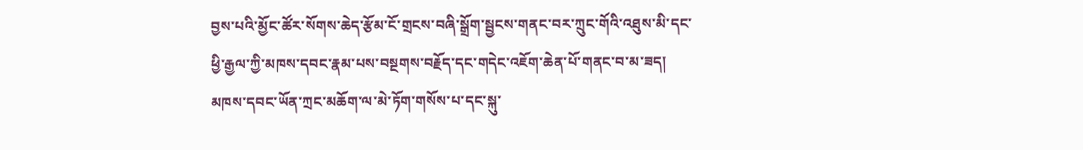བྱས་པའི་མྱོང་ཚོར་སོགས་ཆེད་རྩོམ་ངོ་གྲངས་བཞི་སྒྲོག་སྦྱངས་གནང་བར་ཀྲུང་གོའི་འཐུས་མི་དང་ཕྱི་རྒྱལ་ཀྱི་མཁས་དབང་རྣམ་པས་བསྔགས་བརྗོད་དང་གདེང་འཇོག་ཆེན་པོ་གནང་བ་མ་ཟད། མཁས་དབང་ཡོན་ཀྲང་མཆོག་ལ་མེ་ཏོག་གསོས་པ་དང་སྐུ་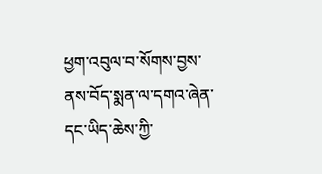ཕྱག་འབུལ་བ་སོགས་བྱས་ནས་བོད་སྨན་ལ་དགའ་ཞེན་དང་ཡིད་ཆེས་ཀྱི་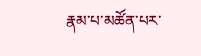རྣམ་པ་མཚོན་པར་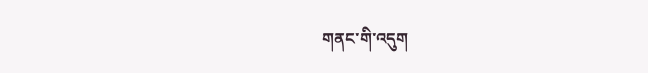གནང་གི་འདུག